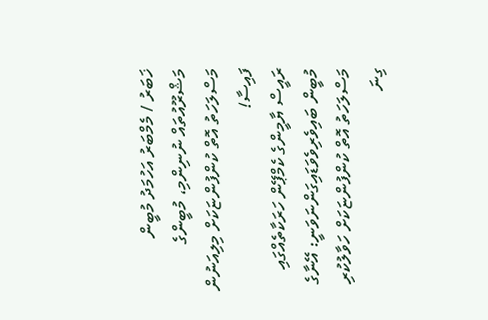ޚަބަރު / މެމްބަރު އަހުމަދު މުބީން
މަޝްރޫއުތައް ނުނިންމި، މުބީންގެ މަސްލަހަތު އޮތް ކުންފުންޏަކަށް މިލިއަނުން ފައިސާ!
ރައީސް ޔާމީންގެ ކެމްޕޭން ހަރަކާތެއްގައި މުބީން ބައިވެރިވެވަޑައިގަންނަވަނީ: އޭނާގެ މަސްލަހަތު އޮތް ކުންފުންޏަކަށް ހަވާލުކުރި ގިނަ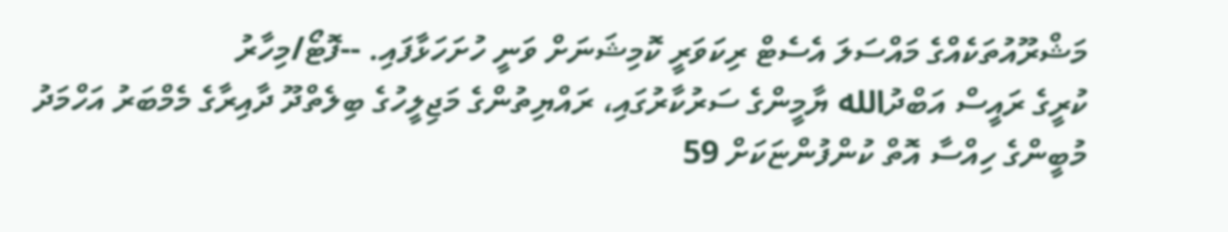މަޝްރޫއުތަކެއްގެ މައްސަލަ އެސެޓް ރިކަވަރީ ކޮމިޝަނަށް ވަނީ ހުށަހަޅާފައި. --ފޮޓޯ/މިހާރު
ކުރީގެ ރައީސް އަބްދުالله ޔާމީންގެ ސަރުކާރުގައި، ރައްޔިތުންގެ މަޖިލީހުގެ ބިލެތްދޫ ދާއިރާގެ މެމްބަރު އަހްމަދު މުބީންގެ ހިއްސާ އޮތް ކުންފުންޏަކަށް 59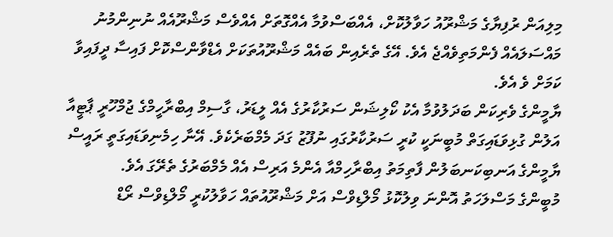މިލިއަން ރުފިޔާގެ މަޝްރޫއު ހަވާލުކޮށް، އެއްބަސްވުމާ އެއްގޮތަށް އެއްވެސް މަޝްރޫއެއް ނުނިންމުނު މައްސަލައެއް ފެންމަތިވެއްޖެ އެވެ. އޭގެ ތެރެއިން ބައެއް މަޝްރޫއުތަކަށް އެޑްވާންސްކޮށް ފައިސާ ދީފައިވާ ކަމަށް ވެ އެވެ.
ޔާމީންގެ ވެރިކަން ބަދަލުވުމާ އެކު ކޯލިޝަން ސަރުކާރުގެ އެއް ލީޑަރު، ގާސިމް އިބްރާހީމްގެ ޖުމްހޫރީ ޕާޓީއާ އަލުން ގުޅިވަޑައިގަތް މުބީނަކީ ކުރީ ސަރުކާރުގައި ނުފޫޒު ގަދަ މެމްބަރެކެވެ. އޭނާ ހިމެނިވަޑައިގަތީ ރައީސް ޔާމީންގެ އަނބިކަނބަލުން ފާތިމަތު އިބްރާހިމްއާ އެންމެ އަރިސް އެއް މެމްބަރުގެ ތެރޭގަ އެވެ.
މުބީންގެ މަސްލަހަތު އޮންނަ ވިލުކޮޅު މޯލްޑިވްސް އަށް މަޝްރޫއުތައް ހަވާލުކުރީ މޯލްޑިވްސް ރޯޑް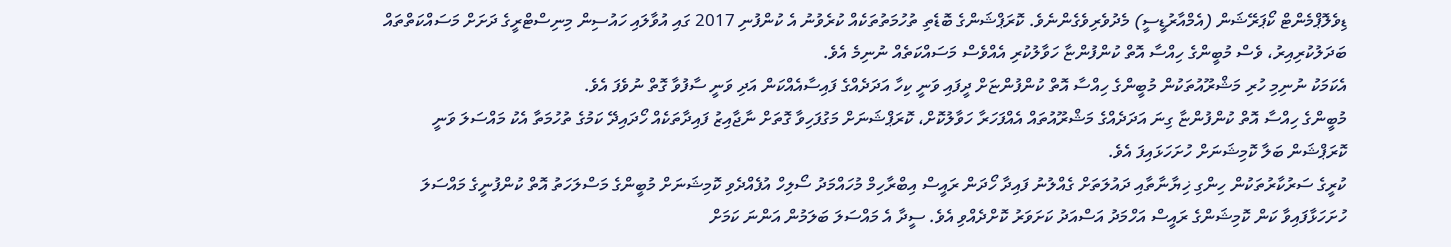ޑިވެލޮޕްމެންޓް ކޯޕަރޭޝަން (އެމްއާރުޑީސީ) މެދުވެރިވެގެންނެވެ. ކޮރަޕްޝަންގެ ބޮޑެތި ތުހުމަތުތަކެއް ކުރެވުނު އެ ކުންފުނި 2017 ގައި އުވާލައި ހައުސިން މިނިސްޓްރީގެ ދަށަށް މަސައްކަތްތައް ބަދަލުކުރިއިރު، ވެސް މުބީންގެ ހިއްސާ އޮތް ކުންފުންޏާ ހަވާލުކުރި އެއްވެސް މަސައްކަތެއް ނުނިމެ އެވެ.
އެކަމަކު ނުނިމި ހުރި މަޝްރޫއުތަކުން މުބީންގެ ހިއްސާ އޮތް ކުންފުންޏަށް ދީފައި ވަނީ ކިހާ އަދަދެއްގެ ފައިސާއެއްކަން އަދި ވަނީ ސާފުވާ ގޮތް ނުވެފަ އެވެ.
މުބީންގެ ހިއްސާ އޮތް ކުންފުންޏާ ގިނަ އަދަދެއްގެ މަޝްރޫއުތައް އެއްފަހަރާ ހަވާލުކޮށް، ކޮރަޕްޝަނަށް މަގުފަހިވާ ގޮތަށް ނާޖާއިޒު ފައިދާތަކެއް ހޯދައިދޭ ކަމުގެ ތުހުމަތާ އެކު މައްސަލަ ވަނީ ކޮރަޕްޝަން ބަލާ ކޮމިޝަނަށް ހުށަހަޅައިފަ އެވެ.
ކުރީގެ ސަރުކާރުތަކުން ހިންގި ޚިޔާނާތާއި ދައުލަތަށް ގެއްލުނު ފައިދާ ހޯދަން ރައީސް އިބްރާހިމް މުހައްމަދު ސޯލިހް އުފެއްދެވި ކޮމިޝަނަށް މުބީންގެ މަސްލަހަތު އޮތް ކުންފުނީގެ މައްސަލަ ހުށަހަޅާފައިވާ ކަން ކޮމިޝަންގެ ރައީސް އަހްމަދު އަސްއަދު ކަށަވަރު ކޮށްދެއްވި އެވެ. ސީދާ އެ މައްސަލަ ބަލަމުން އަންނަ ކަމަށް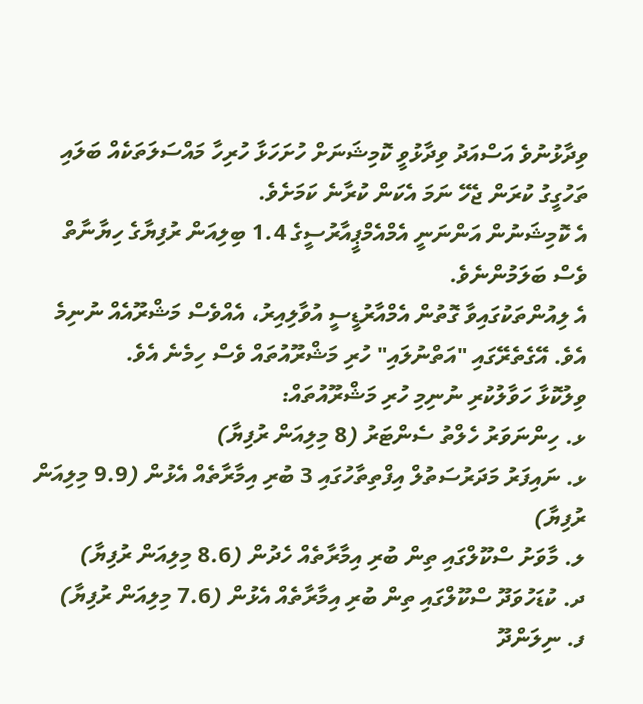ވިދާޅުނުވެ އަސްއަދު ވިދާޅުވީ ކޮމިޝަނަށް ހުށަހަޅާ ހުރިހާ މައްސަލަތަކެއް ބަލައި ތަހުގީގު ކުރަން ޖެހޭ ނަމަ އެކަން ކުރާނެ ކަމަށެވެ.
އެ ކޮމިޝަނުން އަންނަނީ އެމްއެމްޕީއާރުސީގެ 1.4 ބިލިއަން ރުފިޔާގެ ހިޔާނާތް ވެސް ބަލަމުންނެވެ.
އެ ލިއުންތަކުގައިވާ ގޮތުން އެމްއާރުޑީސީ އުވާލިއިރު، އެއްވެސް މަޝްރޫއެއް ނުނިމެ އެވެ. އޭގެތެރޭގައި "އަތްނުލައި" ހުރި މަޝްރޫއުތައް ވެސް ހިމެނެ އެވެ.
ވިލުކޮޅާ ހަވާލުކުރި ނުނިމި ހުރި މަޝްރޫއުތައް:
ޅ. ހިންނަވަރު ހެލްތު ސެންޓަރު (8 މިލިއަން ރުފިޔާ)
ޅ. ނައިފަރު މަދަރުސަތުލް އިފްތިތާހުގައި 3 ބުރި އިމާރާތެއް އެޅުން (9.9 މިލިއަން ރުފިޔާ)
ލ. މާވަށު ސްކޫލްގައި ތިން ބުރި އިމާރާތެއް ހެދުން (8.6 މިލިއަން ރުފިޔާ)
ދ. ކުޑަހުވަދޫ ސްކޫލްގައި ތިން ބުރި އިމާރާތެއް އެޅުން (7.6 މިލިއަން ރުފިޔާ)
ފ. ނިލަންދޫ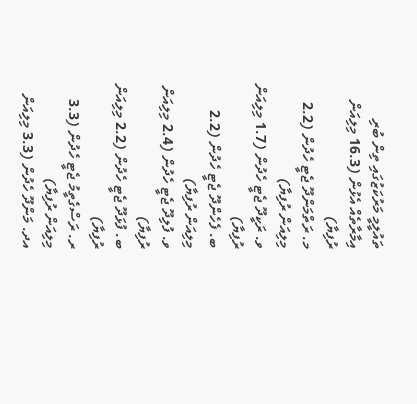ތައުލީމީ މަރުކަޒުގައި ތިން ބުރި އިމާރާތެއް އެޅުން (16.3 މިލިއަން ރުފިޔާ)
މ. ރަތްމަންދޫ ޖެޓީ ހެދުން (2.2 މިލިއަން ރުފިޔާ)
ވ. ރަކީދޫ ޖެޓީ ހެދުން (1.7 މިލިއަން ރުފިޔާ)
ބ. ފެހެންދޫ ޖެޓީ ހެދުން (2.2 މިލިއަން ރުފިޔާ)
ވ. ފުލިދޫ ޖެޓީ ހެދުން (2.4 މިލިއަން ރުފިޔާ)
ބ. ފުޅަދޫ ޖެޓީ ހެދުން (2.2 މިލިއަން ރުފިޔާ)
ރ. ރަސްގެތީމު ޖެޓީ ހެދުން (3.3 މިލިއަން ރުފިޔާ)
އދ. މަންދޫ ހެދުން (3.3 މިލިއަން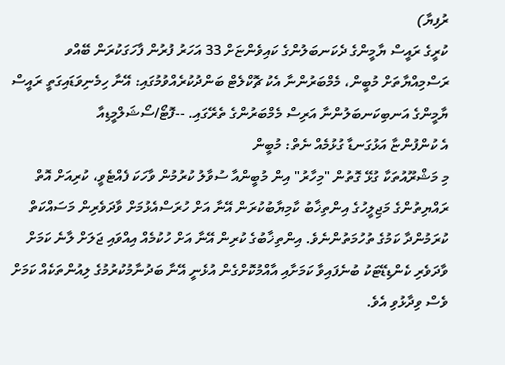ރުފިޔާ)
ކުރީގެ ރައީސް ޔާމީންގެ ދެކަނބަލުންގެ ކައިވެންޏަށް 33 އަހަރު ފުރުން ފާހަގަކުރަން ބޭއްވ ރަސްމިއްޔާތަށް މުބީން، މެމްބަރުންނާ އެކު ޗޮކްލެޓް ބަންދުކުރެއްވުމުގައި: އޭނާ ހިމެނިވަޑައިގަތީ ރައީސް ޔާމީންގެ އަނބިކަނބަލުންނާ އަރިސް މެމްބަރުންގެ ތެރޭގައި. --ފޮޓޯ/ސޯޝަލްމީޑިއާ
އެ ކުންފުންޏާ އަޅުގަނޑާ ގުޅުމެއް ނެތް: މުބީން
މި މަޝްރޫއުތަކާ ގުޅޭ ގޮތުން "މިހާރު" އިން މުބީންއާ ސުވާލު ކުރުމުން ވާހަކަ ފެއްޓެވީ، ކުރިއަށް އޮތް ރައްޔިތުންގެ މަޖިލީހުގެ އިންތިޚާބު ކާމިޔާބުކުރަން އޭނާ އަށް ހުރަސްއެޅުމަށް ވާދަވެރިން މަސައްކަތް ކުރަމުންދާ ކަމުގެ ތުހުމަތުންނެވެ. އިންތިޚާބުގެ ކުރިން އޭނާ އަށް ހުކުމެއް އިއްވައި ޖަލަށް ލާނެ ކަމަށް ވާދަވެރި ކެންޑިޑޭޓަކު ބުނެފައިވާ ކަމަށާއި އާއްމުކޮށްގެން އުޅެނީ އޭނާ ބަދުނާމުކުރުމުގެ ލިއުންތަކެއް ކަމަށް ވެސް ވިދާޅުވި އެވެ.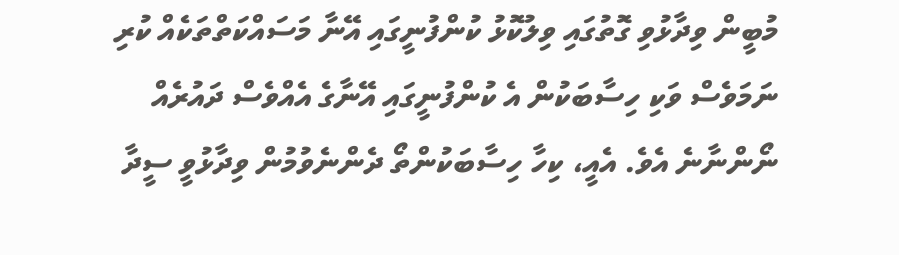މުބީން ވިދާޅުވި ގޮތުގައި ވިލުކޮޅު ކުންފުނީގައި އޭނާ މަސައްކަތްތަކެއް ކުރި ނަމަވެސް ވަކި ހިސާބަކުން އެ ކުންފުނީގައި އޭނާގެ އެއްވެސް ދައުރެއް ނޯންނާނެ އެވެ. އެއީ، ކިހާ ހިސާބަކުންތޯ ދެންނެވުމުން ވިދާޅުވީ ސީދާ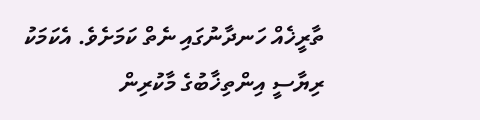ތާރީޚެއް ހަނދާނުގައި ނެތް ކަމަށެވެ. އެކަމަކު ރިޔާސީ އިންތިޚާބުގެ މާކުރިން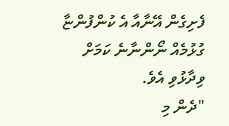ފެށިގެން އޭނާއާ އެ ކުންފުންޏާ ގުޅުމެއް ނޯންނާނެ ކަމަށް ވިދާޅުވި އެވެ.
"ދެން މި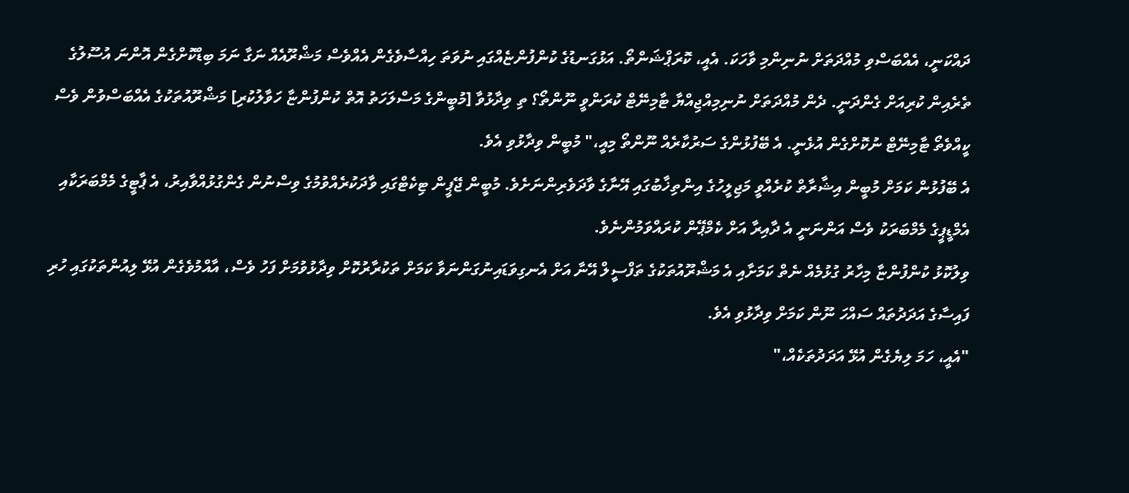ދައްކަނީ، އެއްބަސްވި މުއްދަތަށް ނުނިންމި ވާހަކަ. އެއީ، ކޮރަޕްޝަންތޯ. އަޅުގަނޑުގެ ކުންފުންޏެއްގައި ނުވަތަ ހިއްސާވެގެން އެއްވެސް މަޝްރޫއެއް ނަގާ ނަމަ ބިޑްކޮށްގެން އޮންނަ އުސޫލުގެ ތެރެއިން ކުރިއަށް ގެންދަނީ. ދެން މުއްދަތަށް ނުނިމިއްޖިއްޔާ ޓާމިނޭޓް ކުރަންވީ ނޫންތޯ؟ ތި ވިދާޅުވާ [މުބީންގެ މަސްލަހަތު އޮތް ކުންފުންޏާ ހަވާލުކުރި] މަޝްރޫއުތަކުގެ އެއްބަސްވުން ވެސް ކީއްވެތޯ ޓާމިނޭޓް ނުކޮށްގެން އުޅެނީ. އެ ބޭފުޅުންގެ ސަރުކާރެއް ނޫންތޯ މިއީ،" މުބީން ވިދާޅުވި އެވެ.
އެ ބޭފުޅުން ކަމަށް މުބީން އިޝާރާތް ކުރެއްވީ މަޖިލީހުގެ އިންތިޚާބުގައި އޭނާގެ ވާދަވެރިންނަށެވެ. މުބީން ޖޭޕީން ޓިކެޓްގައި ވާދަކުރެއްވުމުގެ ވިސްނުން ގެންގުޅުއްވާއިރު، އެ ޕާޓީގެ މެމްބަރަކާއި އެމްޑީޕީގެ މެމްބަރަކު ވެސް އަންނަނީ އެ ދާއިރާ އަށް ކެމްޕޭން ކުރައްވަމުންނެވެ.
ވިލުކޮޅު ކުންފުންޏާ މިހާރު ގުޅުމެއް ނެތް ކަމަށާއި އެ މަޝްރޫއުތަކުގެ ތަފްސީލް އޭނާ އަށް އެނގިވަޑައިނުގަންނަވާ ކަމަށް ތަކުރާރުކޮށް ވިދާޅުވުމަށް ފަހު ވެސް، އާއްމުވެގެން އުޅޭ ލިއުންތަކުގައި ހުރި ފައިސާގެ އަދަދުތައް ސައްހަ ނޫން ކަމަށް ވިދާޅުވި އެވެ.
"އެއީ، ހަމަ ލިޔެގެން އުޅޭ އަދަދުތަކެއް،"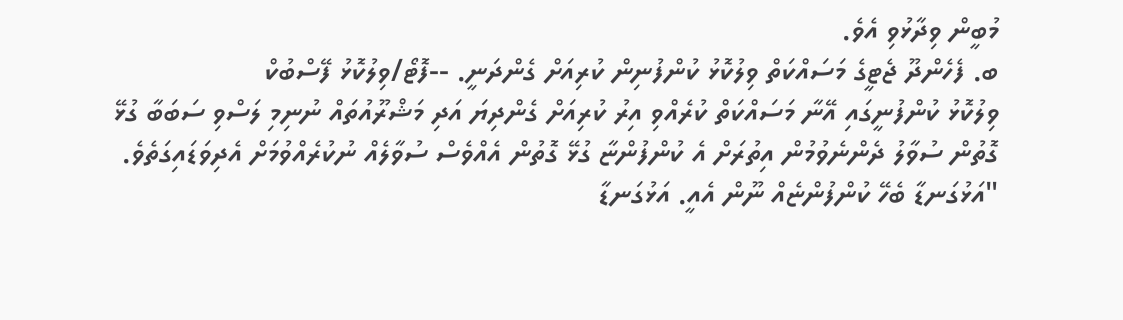މުބީން ވިދާޅުވި އެވެ.
ބ. ފެހެންދޫ ޖެޓީގެ މަސައްކަތް ވިލުކޮޅު ކުންފުނިން ކުރިއަށް ގެންދަނީ. --ފޮޓޯ/ވިލުކޮޅު ފޭސްބުކް
ވިލުކޮޅު ކުންފުނީގައި އޭނާ މަސައްކަތް ކުރެއްވި އިރު ކުރިއަށް ގެންދިޔަ އަދި މަޝްރޫއުތައް ނުނިމި ލަސްވި ސަބަބާ ގުޅޭ ގޮތުން ސުވާލު ދެންނެވުމުން އިތުރަށް އެ ކުންފުންޏާ ގުޅޭ ގޮތުން އެއްވެސް ސުވާލެއް ނުކުރެއްވުމަށް އެދިވަޑައިގަތެވެ.
"އަޅުގަނޑާ ބެހޭ ކުންފުންޏެއް ނޫން އެއީ. އަޅުގަނޑާ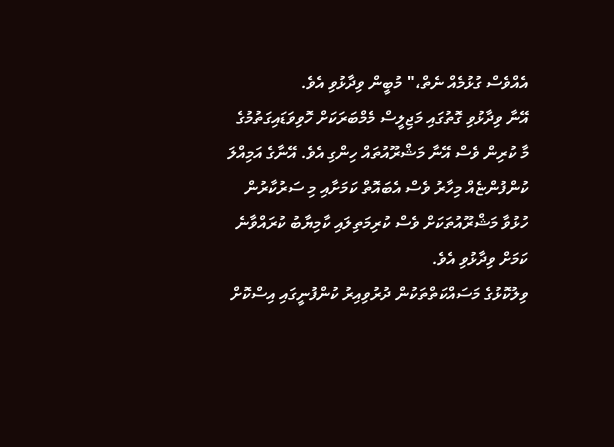އެއްވެސް ގުޅުމެއް ނެތް،" މުބީން ވިދާޅުވި އެވެ.
އޭނާ ވިދާޅުވި ގޮތުގައި މަޖިލީސް މެމްބަރަކަށް ހޮވިވަޑައިގަތުމުގެ މާ ކުރިން ވެސް އޭނާ މަޝްރޫއުތައް ހިންގި އެވެ. އޭނާގެ އަމިއްލަ ކުންފުންޏެއް މިހާރު ވެސް އެބައޮތް ކަމަށާއި މި ސަރުކާރުން ހުޅުވާ މަޝްރޫއުތަކަށް ވެސް ކުރިމަތިލައި ކާމިޔާބު ކުރައްވާނެ ކަމަށް ވިދާޅުވި އެވެ.
ވިލުކޮޅުގެ މަސައްކަތްތަކުން ދުރުވިއިރު ކުންފުނީގައި އިސްކޮށް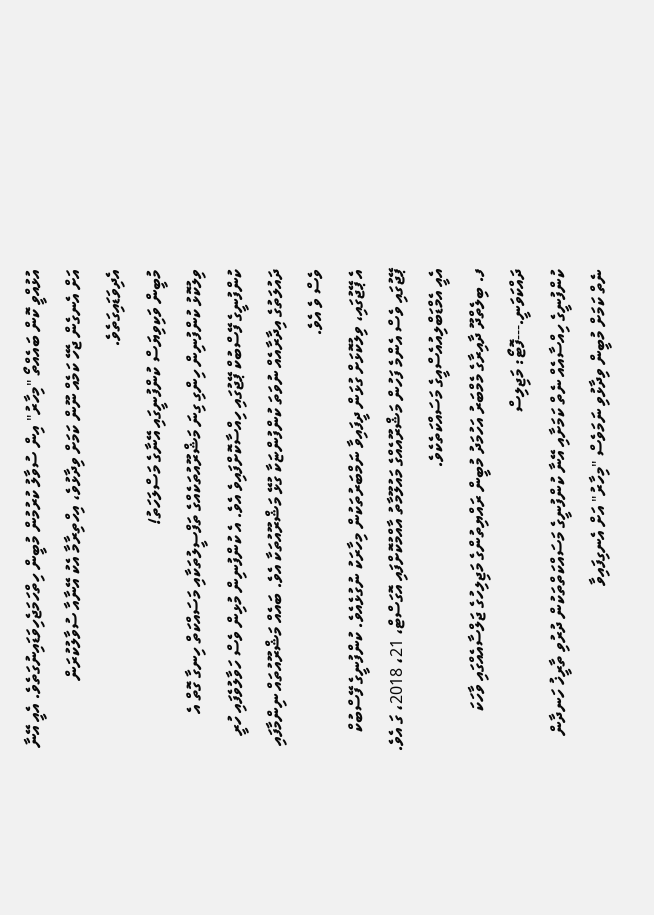އުޅުއްވީ ކޮން ބައެއްތޯ "މިހާރު" އިން ސުވާލު ކުރުމުން މުބީން ހިތްހަމަޖެހިވަޑައިނުގަތެވެ. އެއީ އޭނާ އަށް އެނގެން ޖެހޭ ކަމެއް ނޫން ކަމަށް ވިދާޅުވެ، އިހްތިރާމާ އެކު އޭނާއާ ސުވާލުކުރަން އެދިވަޑައިގަތެވެ.
މުބީން ވަކިވިޔަސް ކުންފުނީގައި އޭނާގެ މަސްލަހަތު!
ވިލުކޮޅު ކުންފުނިން ހިންގި ގިނަ މަޝްރޫއުތަކެއްގެ ތަފްސީލުތަކާއި މަސައްކަތް ހިނގާ ގޮތް އެ ކުންފުނީގެ ފޭސްބުކް ޕޭޖުގައި ހިއްސާކޮށްފައިވެ އެވެ. އެ ކުންފުނިން މުޅިން ވެސް ހަވާލުވެފައި ހުރީ ދައުލަތުގެ އިދާރާއެއް ނުވަތަ ކުންފުންޏަކާ ގުޅޭ މަޝްރޫއުތަކާ އެވެ. ބައެއް މަޝްރޫއުތައް ނިންމާފައި ވެސް ވެ އެވެ.
އެ ޕޭޖުގައި، ވިލުކޮޅަށް ގުޅަން ދީފައިވާ ނަމްބަރުތަކުން މިހާރަކު ނުގުޅެއެވެ. ކުންފުނީގެ ފޭސްބުކް ޕޭޖުގައި ވެސް އެންމެ ފަހުން މަޝްރޫއެއްގެ މައުލޫމާތު އާއްމުކޮށްފައި އޮގަސްޓް، 21، 2018، ގަ އެވެ. އެއީ އެމްޑަބްލިއުއެސްއީގެ މަސައްކަތެކެވެ.
ފ. ބިލެތްދޫ ދާއިރާގެ މެމްބަރު އަހުމަދު މުބީން ރައްޔިތުންގެ މަޖިލިހުގެ ޖަލްސާއެއްގައި ވާހަކަ ދައްކަވަނީ.---ފޮޓޯ: މަޖިލިސް
ކުންފުނީގެ ހިއްސާއެއް ނެތް ކަމަށާއި އޭނާ ކުންފުނީގެ މަސައްކަތްތަކުން ދުރުވި ތާރީޚު ހަނދާން ނެތް ކަމަށް މުބީން ވިދާޅުވި ނަމަވެސް "މިހާރު" އަށް އެނގިފައިވާ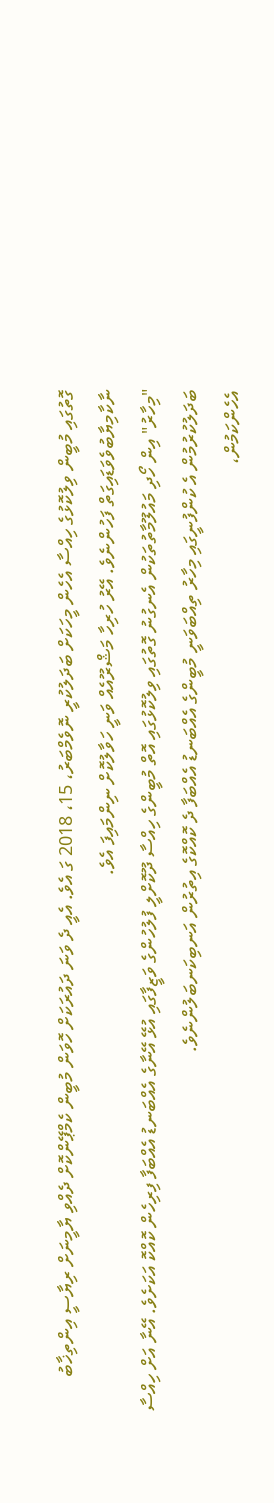ގޮތުގައި މުބީން ވިލުކޮޅުގެ ހިއްސާ އެހެން މީހަކަށް ބަދަލުކުރީ ނޮވެމްބަރު، 15، 2018 ގަ އެވެ. އެއީ ދެ ވަނަ ދައުރަކަށް ހޮވަން މުބީން ކެމްޕޭންކޮށް ދެއްވި ޔާމީނަށް ރިޔާސީ އިންތިޚާބު ނާކާމިޔާބުވެވަޑައިގަތް ފަހުންނެވެ. އޭރު ހުރިހާ މަޝްރޫއެއް ވަނީ ހަވާލުކޮށް ނިންމައިފަ އެވެ.
"މިހާރު" އިން ހޯދި މައުލޫމާތުތަކުން އެނގުނު ގޮތުގައި ވިލުކޮޅުގައި އޮތް މުބީންގެ ހިއްސާ ދޫކޮށްލީ ފުލުހުންގެ ވަޒީފާގައި އުޅޭ އޭނާގެ އެއްބަނޑު އެއްބަފާ ފިރިހެން ކޮއްކޮ އަކަށެވެ. އޭނާ އަށް ހިއްސާ ބަދަލުކުރުމުން އެ ކުންފުނީގައި މިހާރު ތިއްބަވަނީ މުބީންގެ އެއްބަނޑު އެއްބަފާ ދެ ކޮއްކޮގެ އިތުރުން އަނބިކަނބަލުންނެވެ.
އެހެންކަމުން،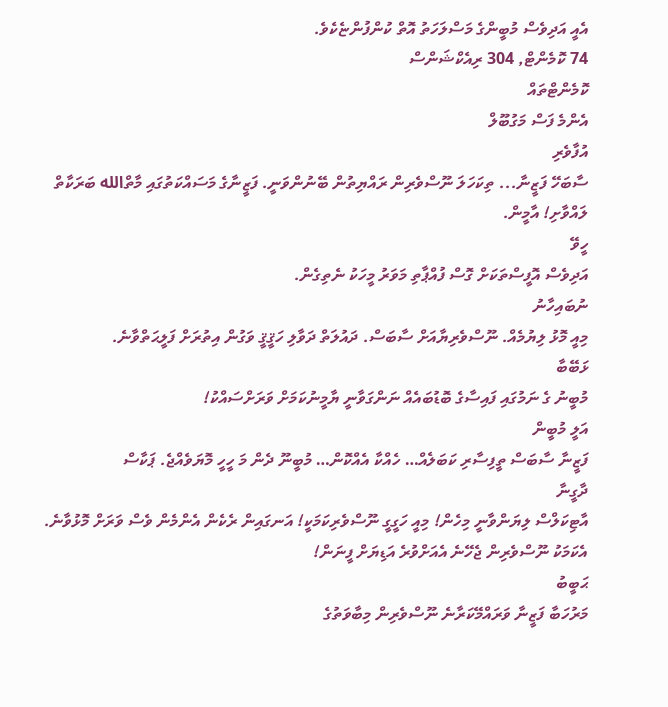އެއީ އަދިވެސް މުބީންގެ މަސްލަހަތު އޮތް ކުންފުންޏެކެވެ.
74 ކޮމެންޓް, 304 ރިއެކްޝަންސް
ކޮމެންޓްތައް
އެންމެ ފަސް މަގުބޫލް
އުފާވެރި
ސާބަހޭ ފަޒީނާ... ތިކަހަލަ ނޫސްވެރިން ރައްޔިތުން ބޭނުންވަނީ. ފަޒީނާގެ މަސައްކަތުގައި މާތްالله ބަރަކާތް ލައްވާށި! އާމީން.
ހީވޭ
އަދިވެސް އޮފީސްތަކަށް ގޮސް ފުއްޕާތި މަވަރު މީހަކު ނެތިގެން.
ނުބައިހާނު
މިއީ މޮޅު ލިޔުމެއް. ނޫސްވެރިޔާއަށް ސާބަސް. ދައުލަތް ދަވާލި ހަޤީޤީ ވަގުން އިތުރަށް ފަލީޙަތްވާނެ.
ޅަބޭބާ
މުބީނު ގެ ނަމުގައި ފައިސާގެ ބޮޑުބައެއް ނަންގަވާނީ ޔާމީނުކަމަށް ވަރަށްސައްކު!
އަލީ މުބީން
ފަޒީނާ ސާބަސް ތީފިސާރި ކަބަލެއް… ހެއްކާ އެއްކޮން… މުބީނޫ ދެން މަ ހީހީ މޮޔަވެއްޖެ. ޕަކާސް
ދާގީނާ
އާޓިކަލްސް ލިޔަންވާނީ މިހެން! މިއީ ހަގީގީ ނޫސްވެރިކަމަކީ! އަނގައިން ރެކެން އެންމެން ވެސް ވަރަށް މޮޅުވާނެ. އެކަމަކު ނޫސްވެރިން ޖެހޭނެ އެއަށްވުރެ އަޑިޔަށް ފީނަން!
ޙަބީބު
މަރުހަބާ ފަޒީނާ ވަރައްމޭކަރާނެ ނޫސްވެރިން މިބާވަތުގެ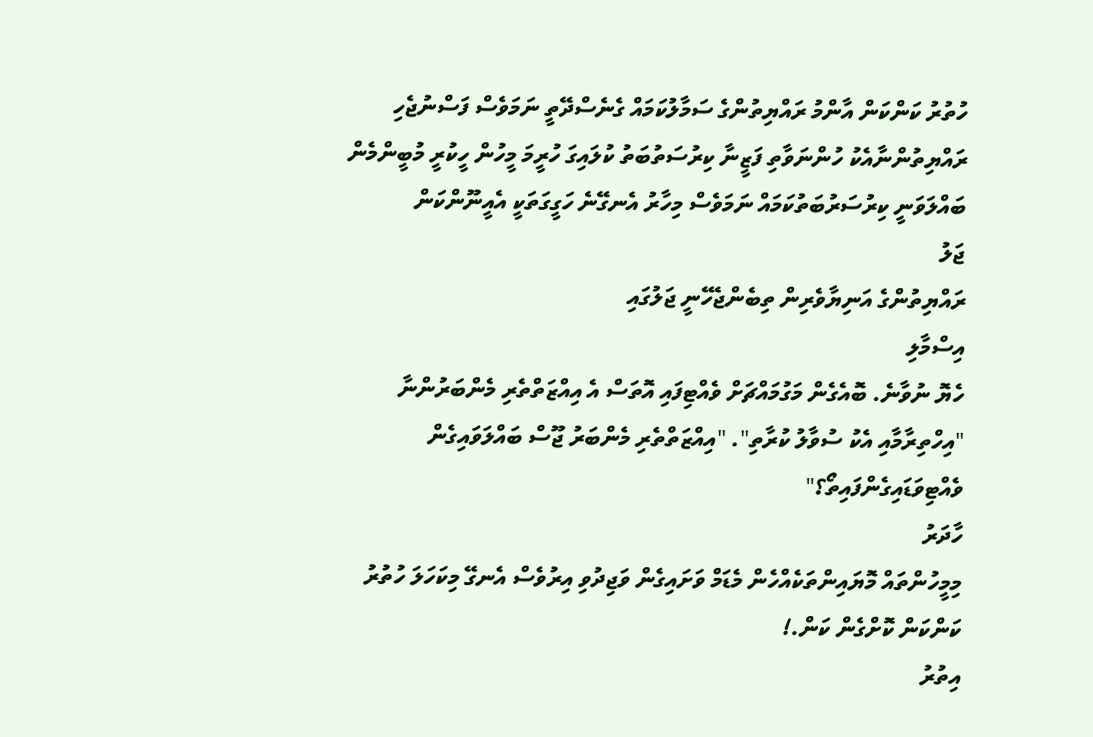ހުތުރު ކަންކަން އާންމު ރައްޔިތުންގެ ސަމާލުކަމައް ގެނެސްދޭތީ ނަމަވެސް ފަސްނުޖެހި ރައްޔިތުންނާއެކު ހުންނަވާތި ފަޒީނާ ކިރުސަތުބަތު ކުލައިގަ ހުރީމަ މީހުން ހީކުރީ މުބީންމެން ބައްލަވަނީ ކިރުސަރުބަތުކަމައް ނަމަވެސް މިހާރު އެނގޭނެ ހަގީގަތަކީ އެއީނޫންކަން
ޖަލު
ރައްޔިތުންގެ އަނިޔާވެރިން ތިބެންޖެހޭނީ ޖަލުގައި
އިސްމާލި
ހެޔޮ ނުވާނެ. ބޮއެގެން މަގުމައްޗަށް ވެއްޓިފައި އޮތަސް އެ އިއްޒަތްތެރި މެންބަރުންނާ "އިހްތިރާމާއި އެކު ސުވާލު ކުރާތި". "އިއްޒަތްތެރި މެންބަރު ޖޫސް ބައްލަވައިގެން ވެއްޓިވަޑައިގެންފައިތޯ؟"
ހާދަރު
މިމީހުންތައް މޮޔައިންތަކެއްހެން މެޑަމް ވަށައިގެން ވަޖިދުވި އިރުވެސް އެނގޭ މިކަހަލަ ހުތުރު ކަންކަން ކޮށްގެން ކަން.!
އިތުރު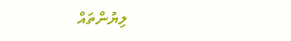ލިޔުންތައް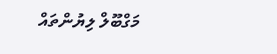މަގްބޫލް ލިޔުންތައް